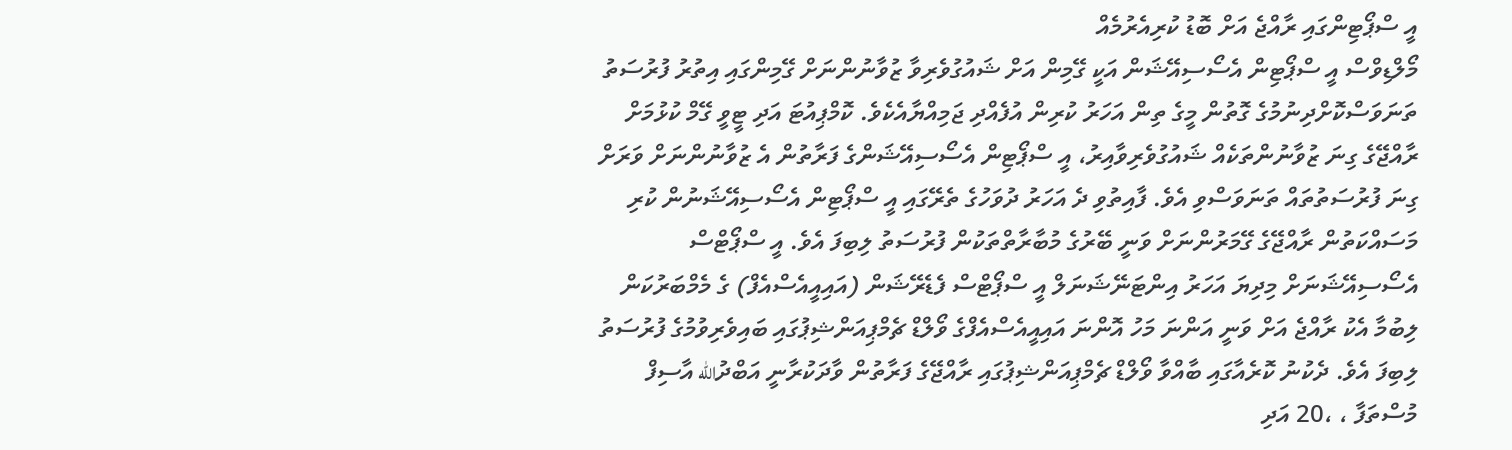އީ ސްޕޯޓިންގައި ރާއްޖެ އަށް ބޮޑު ކުރިއެރުމެއް
މޯލްޑިވްސް އީ ސްޕޯޓިން އެސޯސިއޭޝަން އަކީ ގޭމިން އަށް ޝައުގުވެރިވާ ޒުވާނުންނަށް ގޭމިންގައި އިތުރު ފުރުސަތު ތަނަވަސްކޮށްދިނުމުގެ ގޮތުން މީގެ ތިން އަހަރު ކުރިން އުފެއްދި ޖަމިއްޔާއެކެވެ. ކޮމްޕިއުޓަ އަދި ޓީވީ ގޭމް ކުޅުމަށް ރާއްޖޭގެ ގިނަ ޒުވާނުންތަކެއް ޝައުގުވެރިވާއިރު، އީ ސްޕޯޓިން އެސޯސިއޭޝަންގެ ފަރާތުން އެ ޒުވާނުންނަށް ވަރަށް ގިނަ ފުރުސަތުތައް ތަނަވަސްވި އެވެ. ފާއިތުވި ދެ އަހަރު ދުވަހުގެ ތެރޭގައި އީ ސްޕޯޓިން އެސޯސިއޭޝަނުން ކުރި މަސައްކަތުން ރާއްޖޭގެ ގޭމަރުންނަށް ވަނީ ބޭރުގެ މުބާރާތްތަކުން ފުރުސަތު ލިބިފަ އެވެ. އީ ސްޕޯޓްސް އެސޯސިއޭޝަނަށް މިދިޔަ އަހަރު އިންޓަނޭޝަނަލް އީ ސްޕޯޓްސް ފެޑެރޭޝަން (އައިއީއެސްއެފް) ގެ މެމްބަރުކަން ލިބުމާ އެކު ރާއްޖެ އަށް ވަނީ އަންނަ މަހު އޮންނަ އައިއީއެސްއެފްގެ ވޯލްޑް ޗެމްޕިއަންޝިޕުގައި ބައިވެރިވުމުގެ ފުރުސަތު ލިބިފަ އެވެ. ދެކުނު ކޮރެއާގައި ބާއްވާ ވޯލްޑް ޗެމްޕިއަންޝިޕުގައި ރާއްޖޭގެ ފަރާތުން ވާދަކުރާނީ އަބްދުالله އާސިފް މުސްތަފާ ، ،20 އަދި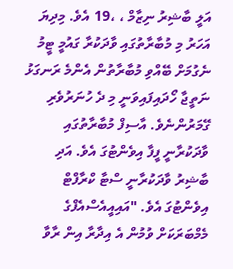އަލީ ބާޝިރު ނިޒާމް ، ،19 އެވެ. މިދިޔަ އަހަރު މި މުބާރާތުގައި ވާދަކުރާ ގައުމީ ޓީމު ނެގުމަށް ބޭއްވި މުބާރާތުން އެންމެ ރަނގަޅު ނަތީޖާ ހޯދައިފައިވަނީ މި ދެ ހުނަރުވެރި ގޭމަރުންނެވެ. އާސިފް މުބާރާތުގައި ވާދަކުރާނީ ފީފާ އިވެންޓުގަ އެވެ. އަދި ބާޝިރު ވާދަކުރާނީ ސްޓާ ކްރާފްޓް އިވެންޓުގަ އެވެ. "އައިއީއެސްއެފްގެ މެމްބަރަކަށް ވުމުން އެ އިދާރާ އިން ރާވާ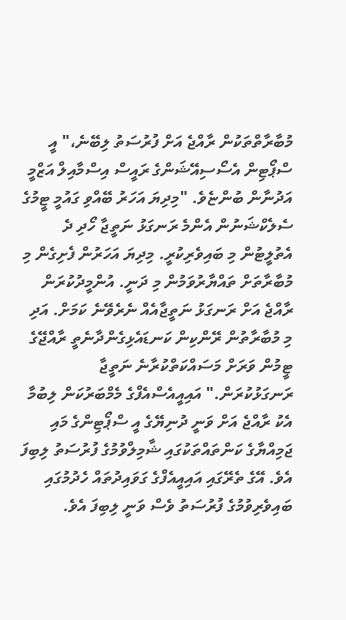މުބާރާތްތަކުން ރާއްޖެ އަށް ފުރުސަތު ލިބޭނެ،" އީ ސްޕޯޓިން އެސޯސިއޭޝަންގެ ރައީސް އިސްމާއިލް އަޒްމީ އަދުނާން ބުންޏެވެ. "މިދިޔަ އަހަރު ބޭއްވި ގައުމީ ޓީމުގެ ސެލެކްޝަނުން އެންމެ ރަނގަޅު ނަތީޖާ ހޯދި ދެ އެތުލީޓުން މި ބައިވެރިކުރީ. މިދިޔަ އަހަރުން ފެށިގެން މި މުބާރާތަށް ތައްޔާރުވަމުން މި ދަނީ. އުންމީދުކުރަން ރާއްޖެ އަށް ރަނގަޅު ނަތީޖާއެއް ނެރެވޭނެ ކަމަށް. އަދި މި މުބާރާތުން ރޭންކިން ކަނޑައެޅިގެންދާނެތީ ރާއްޖޭގެ ޓީމުން ވަރަށް މަސައްކަތްކުރާނެ ނަތީޖާ ރަނގަޅުކުރަން." އައިއީއެސްއެފްގެ މެމްބަރުކަން ލިބުމާ އެކު ރާއްޖެ އަށް ވަނީ ދުނިޔޭގެ އީ ސްޕޯޓިންގެ މައި ޖަމިއްޔާގެ ކަންތައްތަކުގައި ޝާމިލްވުމުގެ ފުރުސަތު ލިބިފަ އެވެ. އޭގެ ތެރޭގައި އައިއީއެފްގެ ގަވައިދުތައް ހެދުމުގައި ބައިވެރިވުމުގެ ފުރުސަތު ވެސް ވަނީ ލިބިފަ އެވެ.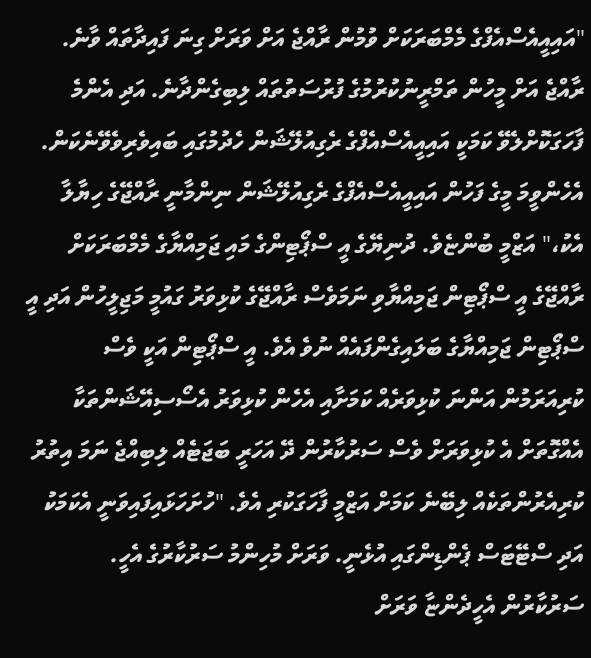"އައިއީއެސްއެފްގެ މެމްބަރަކަށް ވުމުން ރާއްޖެ އަށް ވަރަށް ގިނަ ފައިދާތައް ވާނެ. ރާއްޖެ އަށް މީހުން ތަމްރީނުކުރުމުގެ ފުރުސަތުތައް ލިބިގެންދާނެ. އަދި އެންމެ ފާހަގަކޮށްލެވޭ ކަމަކީ އައިއީއެސްއެފްގެ ރެގިއުލޭޝަން ހެދުމުގައި ބައިވެރިވެވޭނެކަން. އެހެންވީމަ މީގެ ފަހުން އައިއީއެސްއެފްގެ ރެގިއުލޭޝަން ނިންމާނީ ރާއްޖޭގެ ހިޔާލާ އެކު،" އަޒްމީ ބުންޏެވެ. ދުނިޔޭގެ އީ ސްޕޯޓިންގެ މައި ޖަމިއްޔާގެ މެމްބަރަކަށް ރާއްޖޭގެ އީ ސްޕޯޓިން ޖަމިއްޔާވި ނަމަވެސް ރާއްޖޭގެ ކުޅިވަރު ގައުމީ މަޖިލީހުން އަދި އީ ސްޕޯޓިން ޖަމިއްޔާގެ ބަލައިގެންފައެއް ނުވެ އެވެ. އީ ސްޕޯޓިން އަކީ ވެސް ކުރިއަރަމުން އަންނަ ކުޅިވަރެއް ކަމަށާއި އެހެން ކުޅިވަރު އެސޯސިއޭޝަންތަކާ އެއްގޮތަށް އެ ކުޅިވަރަށް ވެސް ސަރުކާރުން ދޭ އަހަރީ ބަޖަޓެއް ލިބިއްޖެ ނަމަ އިތުރު ކުރިއެރުންތަކެއް ލިބޭނެ ކަމަށް އަޒްމީ ފާހަގަކުރި އެވެ. "ހުށަހަޅައިފައިވަނީ އެކަމަކު އަދި ސްޓޭޓަސް ޕެންޑިންގައި އުޅެނީ. ވަރަށް މުހިންމު ސަރުކާރުގެ އެހީ. ސަރުކާރުން އެހީދެންޏާ ވަރަށް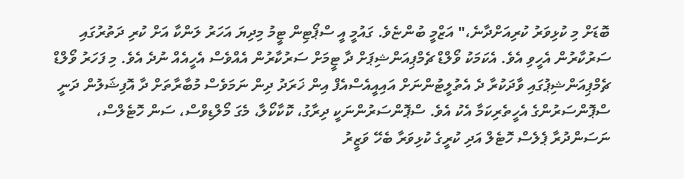ބޮޑަށް މި ކުޅިވަރު ކުރިއަށްދާނެ،" އަޒްމީ ބުންޏެވެ. ގައުމީ އީ ސްޕޯޓިން ޓީމު މިދިޔަ އަހަރު ލަންކާ އަށް ކުރި ދަތުރުގައި ސަރުކާރުން އެހީވި އެވެ. އެކަމަކު ވޯލްޑް ޗެމްޕިއަންޝިޕަށް ދާ ޓީމަށް ސަރުކާރުން އެއްވެސް އެހީއެއް ނުދެ އެވެ. މި ފަހަރު ވޯލްޑް ޗެމްޕިއަންޝިޕުގައި ވާދަކުރާ ދެ އެތުލީޓުންނަށް އައިއީއެސްއެފް އިން ޚަރަދު ދިން ނަމަވެސް މުބާރާތަށް ދާ އޮފިޝަލުން ދަނީ ސްޕޮންސަރުންގެ އެހީތެރިކަމާ އެކު އެވެ. ސްޕޮންސަރުންނަކީ ދިރާގު، ކޮކާކޯލާ، މެގަ މޯލްޑިވްސް، ސަން ހޮޓެލްސް، ނަސަންދުރާ ޕެލެސް ހޮޓެލް އަދި ކުރީގެ ކުޅިވަރާ ބެހޭ ވަޒީރު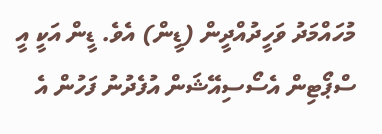މުހައްމަދު ވަހީދުއްދީން (ޑީން) އެވެ. ޑީން އަކީ އީ ސްޕޯޓިން އެސޯސިއޭޝަން އުފެދުނު ފަހުން އެ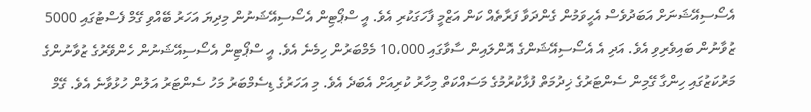އެސޯސިއޭޝަނަށް އަބަދުވެސް އެހީވަމުން ގެންދަވާ ފަރާތެއް ކަން އަޒްމީ ފާހަގަކުރި އެވެ. އީ ސްޕޯޓިން އެސޯސިއޭޝަނުން މިދިޔަ އަހަރު ބޭއްވި ގޭމް ފެސްޓުގައި 5000 ޒުވާނުން ބައިވެރިވި އެވެ. އަދި އެ އެސޯސިއޭޝަންގެ އޮންލައިން ސާވާގައި 10،000 މެމްބަރުން ހިމެނެ އެވެ. އީ ސްޕޯޓިން އެސޯސިއޭޝަނުން ހެންވޭރުގެ ޒުވާނުންގެ މަރުކަޒުގައި ހިންގާ ގޭމިން ސެންޓަރުގެ ޚިދުމަތް ފުޅާކުރުމުގެ މަސައްކަތް މިހާރު ކުރިއަށް އެބަދެ އެވެ. މި އަހަރުގެ ޑިސެމްބަރު މަހު ސެންޓަރު އަލުން ހުޅުވާނެ އެވެ. ގޭމް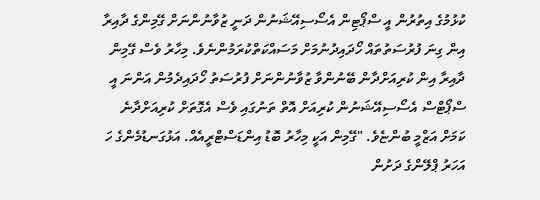ކުޅުމުގެ އިތުރުން އީ ސްޕޯޓިން އެސޯސިއޭޝަނުން ދަނީ ޒުވާނުންނަށް ގޭމިންގެ ދާއިރާ އިން ގިނަ ފުރުސަތުތައް ހޯދައިދުނުމަށް މަސައްކަތްކުރަމުންނެވެ. މިހާރު ވެސް ގޭމިން ދާއިރާ އިން ކުރިއަށްދާން ބޭނުންވާ ޒުވާނުންނަށް ފުރުސަތު ހޯދައިދެމުން އަންނަ އީ ސްޕޯޓްސް އެސޯސިއޭޝަނުން ކުރިއަށް އޮތް ތަނުގައި ވެސް އެގޮތަށް ކުރިއަށްދާނެ ކަމަށް އަޒްމީ ބުންޏެވެ. "ގޭމިން އަކީ މިހާރު ބޮޑު އިންޑަސްޓްރީއެއް. އަޅުގަނޑުމެންގެ ހަ އަހަރު ޕްލޭންގެ ދަށުން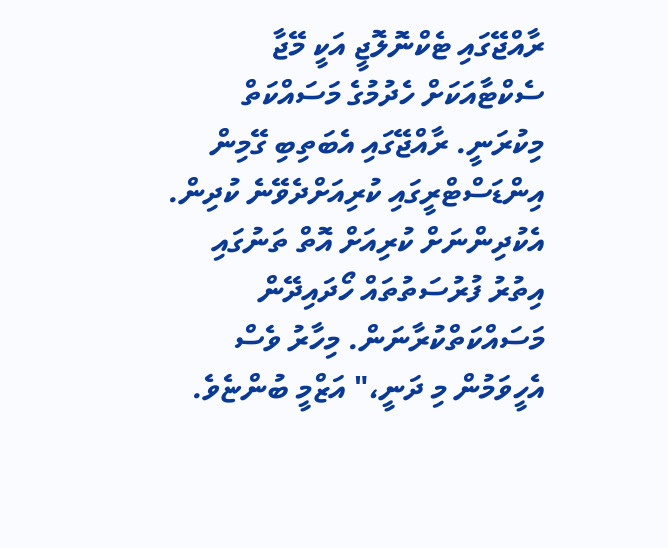ރާއްޖޭގައި ޓެކްނޮލޮޖީ އަކީ މޭޖާ ސެކްޓާއަކަށް ހެދުމުގެ މަސައްކަތް މިކުރަނީ. ރާއްޖޭގައި އެބަތިބި ގޭމިން އިންޑަސްޓްރީގައި ކުރިއަށްދެވޭނެ ކުދިން. އެކުދިންނަށް ކުރިއަށް އޮތް ތަނުގައި އިތުރު ފުރުސަތުތައް ހޯދައިދޭން މަސައްކަތްކުރާނަން. މިހާރު ވެސް އެހީވަމުން މި ދަނީ،" އަޒްމީ ބުންޏެވެ.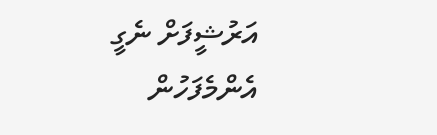އަރުޝީފަށް ނެގީ
އެންމެފަހުން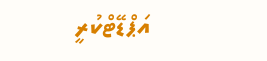އަޕްޑޭޓްކުރީ